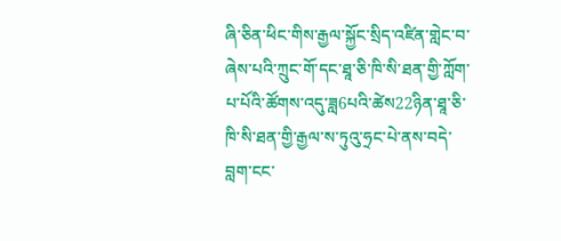ཞི་ཅིན་ཕིང་གིས་རྒྱལ་སྐྱོང་སྲིད་འཛིན་གླེང་བ་ཞེས་པའི་ཀྲུང་གོ་དང་ཐཱ་ཅི་ཁི་སི་ཐན་གྱི་ཀློག་པ་པོའི་ཚོགས་འདུ་ཟླ6པའི་ཚེས22ཉིན་ཐཱ་ཅི་ཁི་སི་ཐན་གྱི་རྒྱལ་ས་ཏུའུ་ཧྲང་པེ་ནས་བདེ་བླག་ངང་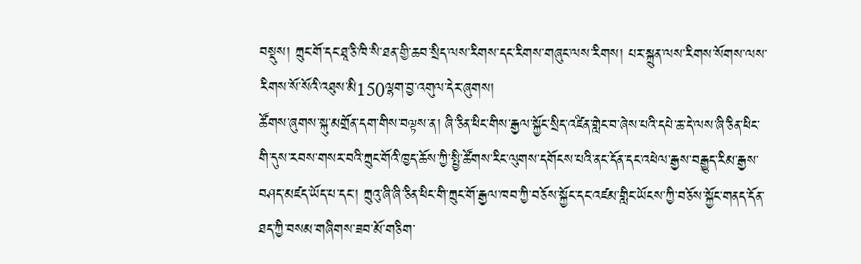བསྡུས། ཀྲུང་གོ་དང་ཐཱ་ཅི་ཁི་སི་ཐན་གྱི་ཆབ་སྲིད་ལས་རིགས་དང་རིགས་གཞུང་ལས་རིགས། པར་སྐྲུན་ལས་རིགས་སོགས་ལས་རིགས་སོ་སོའི་འཐུས་མི150ལྷག་བྱ་འགུལ་དེར་ཞུགས།
ཚོགས་ཞུགས་སྐུ་མགྲོན་དག་གིས་བལྟས་ན། ཞི་ཅིན་ཕིང་གིས་རྒྱལ་སྐྱོང་སྲིད་འཛིན་གླེང་བ་ཞེས་པའི་དཔེ་ཆ་དེ་ལས་ཞི་ཅིན་ཕིང་གི་དུས་རབས་གསར་བའི་ཀྲུང་གོའི་ཁྱད་ཆོས་ཀྱི་སྤྱི་ཚོགས་རིང་ལུགས་དགོངས་པའི་ནང་དོན་དང་འཕེལ་རྒྱས་བརྒྱུད་རིམ་རྒྱས་བཤད་མཛད་ཡོད་པ་དང་། ཀྲུའུ་ཞི་ཞི་ཅིན་ཕིང་གི་ཀྲུང་གོ་རྒྱལ་ཁབ་ཀྱི་བཅོས་སྐྱོང་དང་འཛམ་གླིང་ཡོངས་ཀྱི་བཅོས་སྐྱོང་གནད་དོན་ཐད་ཀྱི་བསམ་གཞིགས་ཟབ་མོ་གཅིག་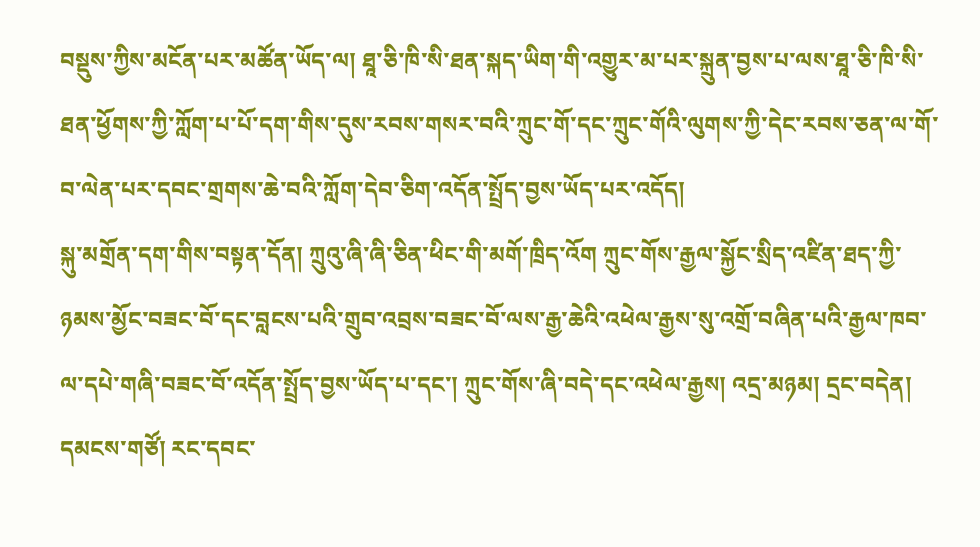བསྡུས་ཀྱིས་མངོན་པར་མཚོན་ཡོད་ལ། ཐཱ་ཅི་ཁི་སི་ཐན་སྐད་ཡིག་གི་འགྱུར་མ་པར་སྐྲུན་བྱས་པ་ལས་ཐཱ་ཅི་ཁི་སི་ཐན་ཕྱོགས་ཀྱི་ཀློག་པ་པོ་དག་གིས་དུས་རབས་གསར་བའི་ཀྲུང་གོ་དང་ཀྲུང་གོའི་ལུགས་ཀྱི་དེང་རབས་ཅན་ལ་གོ་བ་ལེན་པར་དབང་གྲགས་ཆེ་བའི་ཀློག་དེབ་ཅིག་འདོན་སྤྲོད་བྱས་ཡོད་པར་འདོད།
སྐུ་མགྲོན་དག་གིས་བསྟན་དོན། ཀྲུའུ་ཞི་ཞི་ཅིན་ཕིང་གི་མགོ་ཁྲིད་འོག ཀྲུང་གོས་རྒྱལ་སྐྱོང་སྲིད་འཛིན་ཐད་ཀྱི་ཉམས་མྱོང་བཟང་བོ་དང་བླངས་པའི་གྲུབ་འབྲས་བཟང་བོ་ལས་རྒྱ་ཆེའི་འཕེལ་རྒྱས་སུ་འགྲོ་བཞིན་པའི་རྒྱལ་ཁབ་ལ་དཔེ་གཞི་བཟང་བོ་འདོན་སྤྲོད་བྱས་ཡོད་པ་དང་། ཀྲུང་གོས་ཞི་བདེ་དང་འཕེལ་རྒྱས། འདྲ་མཉམ། དྲང་བདེན། དམངས་གཙོ། རང་དབང་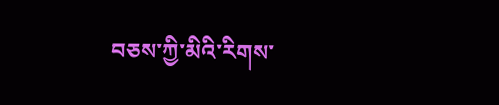བཅས་ཀྱི་མིའི་རིགས་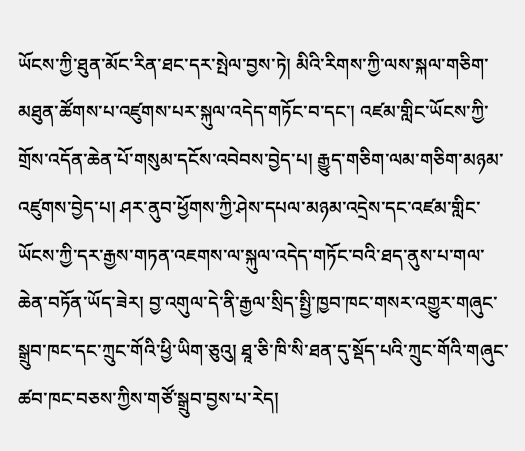ཡོངས་ཀྱི་ཐུན་མོང་རིན་ཐང་དར་སྤེལ་བྱས་ཏེ། མིའི་རིགས་ཀྱི་ལས་སྐལ་གཅིག་མཐུན་ཚོགས་པ་འཛུགས་པར་སྐུལ་འདེད་གཏོང་བ་དང་། འཛམ་གླིང་ཡོངས་ཀྱི་གྲོས་འདོན་ཆེན་པོ་གསུམ་དངོས་འབེབས་བྱེད་པ། རྒྱུད་གཅིག་ལམ་གཅིག་མཉམ་འཛུགས་བྱེད་པ། ཤར་ནུབ་ཕྱོགས་ཀྱི་ཤེས་དཔལ་མཉམ་འདྲེས་དང་འཛམ་གླིང་ཡོངས་ཀྱི་དར་རྒྱས་གཏན་འཇགས་ལ་སྐུལ་འདེད་གཏོང་བའི་ཐད་ནུས་པ་གལ་ཆེན་བཏོན་ཡོད་ཟེར། བྱ་འགུལ་དེ་ནི་རྒྱལ་སྲིད་སྤྱི་ཁྱབ་ཁང་གསར་འགྱུར་གཞུང་སྒྲུབ་ཁང་དང་ཀྲུང་གོའི་ཕྱི་ཡིག་ཅུའུ། ཐཱ་ཅི་ཁི་སི་ཐན་དུ་སྡོད་པའི་ཀྲུང་གོའི་གཞུང་ཚབ་ཁང་བཅས་ཀྱིས་གཙོ་སྒྲུབ་བྱས་པ་རེད།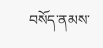བསོད་ནམས་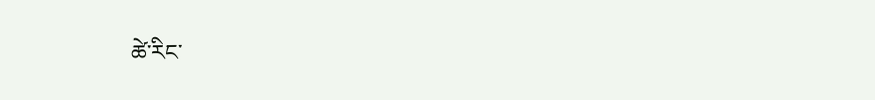ཚེ་རིང་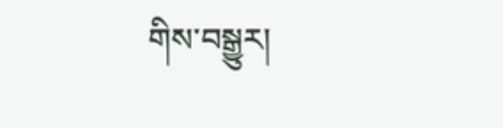གིས་བསྒྱུར།